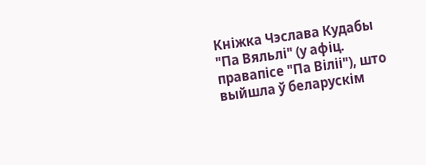Кніжка Чэслава Кудабы "Па Вяльлі" (у афіц. правапісе "Па Віліі"), што выйшла ў беларускім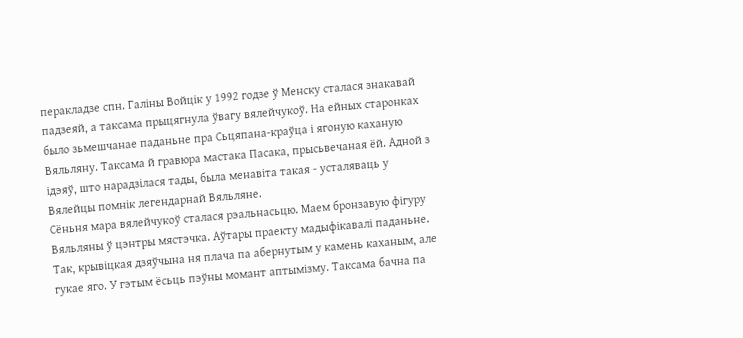перакладзе спн. Галіны Войцік у 1992 годзе ў Менску сталася знакавай падзеяй, а таксама прыцягнула ўвагу вялейчукоў. На ейных старонках было зьмешчанае паданьне пра Сьцяпана-краўца і ягоную каханую Вяльляну. Таксама й гравюра мастака Пасака, прысьвечаная ёй. Адной з ідэяў, што нарадзілася тады, была менавіта такая - усталяваць у Вялейцы помнік легендарнай Вяльляне.
Сёньня мара вялейчукоў сталася рэальнасьцю. Маем бронзавую фігуру Вяльляны ў цэнтры мястэчка. Аўтары праекту мадыфікавалі паданьне. Так, крывіцкая дзяўчына ня плача па абернутым у камень каханым, але гукае яго. У гэтым ёсьць пэўны момант аптымізму. Таксама бачна па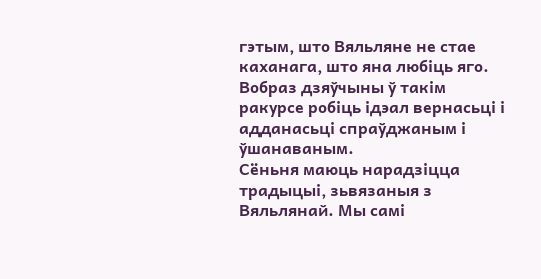гэтым, што Вяльляне не стае каханага, што яна любіць яго. Вобраз дзяўчыны ў такім ракурсе робіць ідэал вернасьці і адданасьці спраўджаным і ўшанаваным.
Сёньня маюць нарадзіцца традыцыі, зьвязаныя з Вяльлянай. Мы самі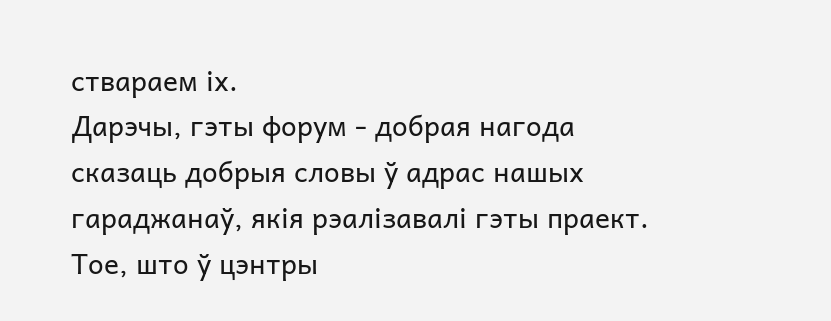ствараем іх.
Дарэчы, гэты форум - добрая нагода сказаць добрыя словы ў адрас нашых гараджанаў, якія рэалізавалі гэты праект. Тое, што ў цэнтры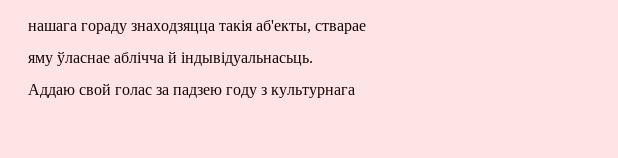нашага гораду знаходзяцца такія аб'екты, стварае яму ўласнае аблічча й індывідуальнасьць.
Аддаю свой голас за падзею году з культурнага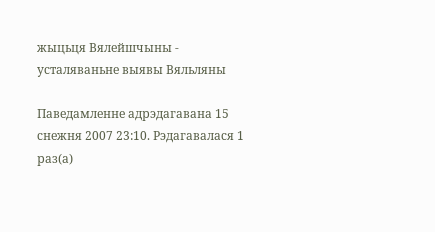жыцьця Вялейшчыны - усталяваньне выявы Вяльляны

Паведамленне адрэдагавана 15 снежня 2007 23:10. Рэдагавалася 1 раз(а)